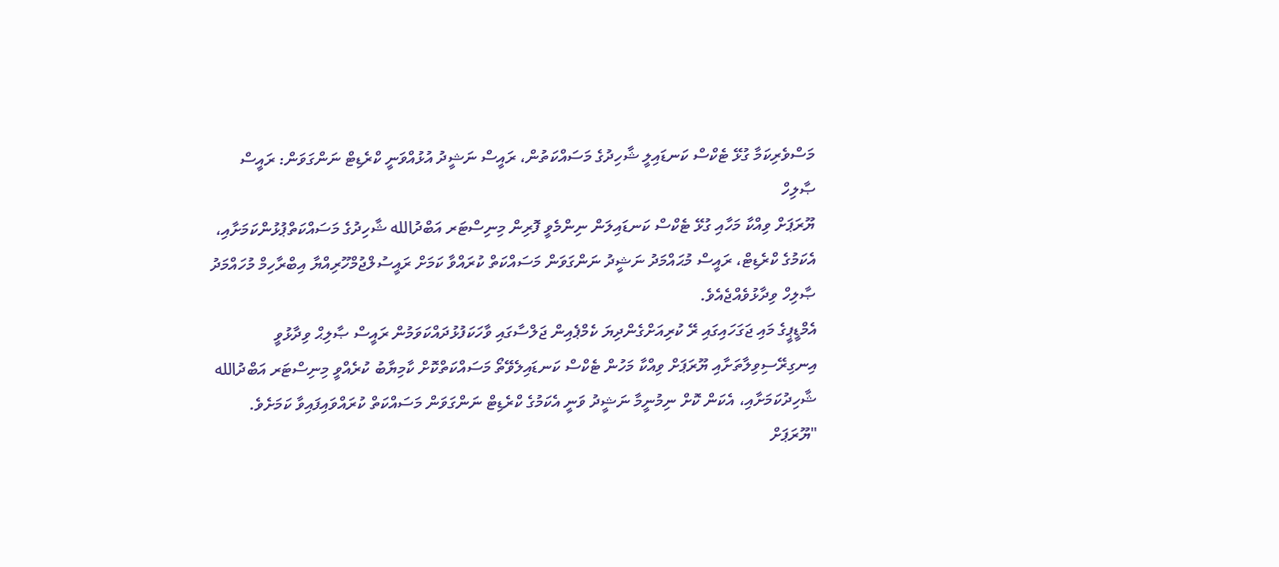މަސްވެރިކަމާ ގުޅޭ ޓެކްސް ކަނޑައިލީ ޝާހިދުގެ މަސައްކަތުން، ރައީސް ނަޝީދު އުޅުއްވަނީ ކްރެޑިޓް ނަންގަވަން: ރައީސް ޞާލިހް
ޔޫރަޕަށް ވިއްކާ މަހާއި ގުޅޭ ޓެކްސް ކަނޑައިލަން ނިންމެވީ ފޮރިން މިނިސްޓަރ އަބްދުالله ޝާހިދުގެ މަސައްކަތްޕުޅުންކަމަށާއި، އެކަމުގެ ކްރެޑިޓް، ރައީސް މުޙައްމަދު ނަޝީދު ނަންގަވަން މަސައްކަތް ކުރައްވާ ކަމަށް ރައީސުލްޖުމްހޫރިއްޔާ އިބްރާހިމް މުހައްމަދު ޞާލިހް ވިދާޅުވެއްޖެއެވެ.
އެމްޑީޕީގެ މައި ޖަގަހައިގައި ރޭ ކުރިއަށްގެންދިޔަ ކެމްޕެއިން ޖަލްސާގައި ވާހަކަފުޅުދައްކަވަމުން ރައީސް ޞާލިޙް ވިދާޅުވީ އިނގިރޭސިވިލާތަށާއި ޔޫރަޕަށް ވިއްކާ މަހުން ޓެކްސް ކަނޑައިލެވޭތޯ މަސައްކަތްކޮށް ކާމިޔާބު ކުރެއްވީ މިނިސްޓަރ އަބްދުالله ޝާހިދުކަމަށާއި، އެކަން ކޮށް ނިމުނީމާ ނަޝީދު ވަނީ އެކަމުގެ ކްރެޑިޓް ނަންގަވަން މަސައްކަތް ކުރައްވައިފައިވާ ކަމަށެވެ.
"ޔޫރަޕަށް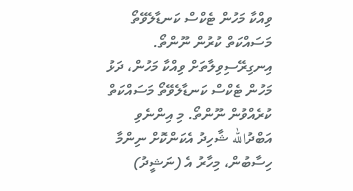ވިއްކާ މަހުން ޓެކްސް ކަނޑާލެވޭތޯ މަސައްކަތް ކުރުން ނޫންތޯ. އިނގިރޭސިވިލާތަށް ވިއްކާ މަހުން، ދަޅު މަހުން ޓެކްސް ކަނޑާލެވޭތޯ މަސައްކަތް ކުރެއްވުން ނޫންތޯ. މި އިންނެވި އަބްދުالله ޝާހިދު އެކަންކޮށް ނިންމާ ހިސާބުން، މިހާރު އެ (ނަޝީދު)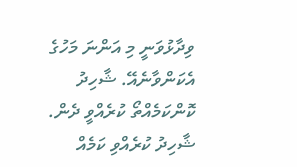ވިދާޅުވަނީ މި އަންނަ މަހުގެ އެކަންވާނެއޭ. ޝާހިދު ކޮންކަމެއްތޯ ކުރެއްވީ ދެން. ޝާހިދު ކުރެއްވި ކަމެއް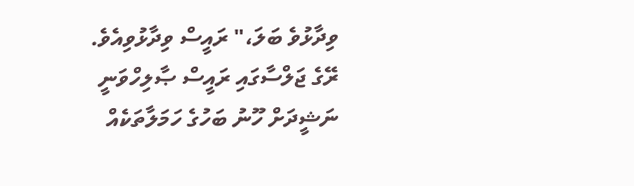ވިދާޅުވެ ބަލަ،" ރައީސް ވިދާޅުވިއެވެ.
ރޭގެ ޖަލްސާގައި ރައީސް ޞާލިހްވަނީ ނަޝީދަށް ހޫނު ބަހުގެ ހަމަލާތަކެއް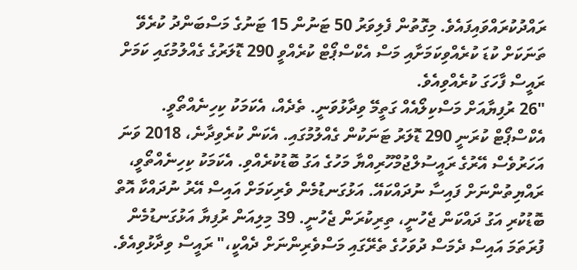ރައްދުކުރައްވައިފައެވެ. މިގޮތުން ފެލިވަރު 50 ޓަނުން 15 ޓަނުގެ މަސްބަންދު ކުރެވޭ ތަނަކަށް ކުޑަ ކުރެއްވިކަމަށާއި މަސް އެކްސްޕޯޓް ކުރެއްވީ 290 ޑޮލަރުގެ ގެއްލުމުގައި ކަމަށް ރައީސް ފާހަގަ ކުރެއްވިއެވެ.
"26 ރުފިޔާއަށް މަސްކިލޯއެއް ގަތީމޭ ވިދާޅުވަނީ. ތެދެއް، އެކަމަކު ކިހިނެއްތޯވީ. އެކްސްޕޯޓް ކުރަނީ 290 ޑޮލަރު ޓަނަކުން ގެއްލުމުގައި. އެކަން ކުރެވިދާނެ، 2018 ވަނަ އަހަރުވެސް އޭރުގެ ރައީސުލްޖުމްހޫރިއްޔާ މަހުގެ އަގު ބޮޑުކުރެއްވި. އެކަމަކު ކިހިނެއްތޯވީ، ރައްޔިތުންނަށް ފައިސާ ނުދައްކައޭ. އަޅުގަނޑުމެން ވެރިކަމަށް އައިސް އޭރު ނުދައްކާ އޮތް ބޮޑުކުރި އަގު ދައްކަން ޖެހުނީ، ތިރިކުރަން ޖެހުނީ. 39 މިލިއަން ރުފިޔާ އަޅުގަނޑުމެން ފުރަތަމަ އައިސް ދެމަސް ދުވަހުގެ ތެރޭގައި މަސްވެރިންނަށް ދެއްކީ،" ރައީސް ވިދާޅުވިއެވެ.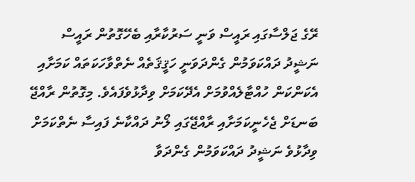ރޭގެ ޖަލްސާގައި ރައީސް ވަނީ ސަރުކާރާއި ބެހޭގޮތުން ރައީސް ނަޝީދު ދައްކަވަމުން ގެންދަވަނީ ހަޤީޤަތެއް ނެތްވާހަކަތައް ކަމަށާއި އެކަންކަން ހުއްޓާލެއްވުމަށް އެދޭކަމަށް ވިދާޅުވެފައެވެ. މިގޮތުން ރާއްޖޭ ބަނޑަށް ޖެހެނީކަމަށާއި ރާއްޖޭގައި ލޯނު ދައްކާނެ ފައިސާ ނެތްކަމަށް ވިދާޅުވެ ނަޝީދު ދައްކަވަމުން ގެންދަވާ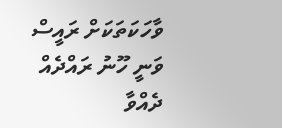ވާހަކަތަކަށް ރައީސް ވަނީ ހޫނު ރައްދެއް ދެއްވާ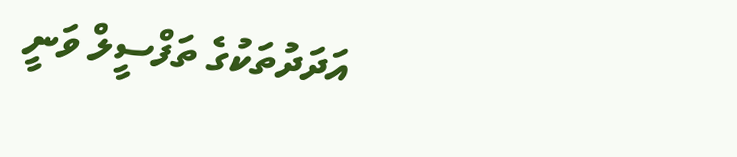އަދަދުތަކުގެ ތަފްސީލް ވަނީ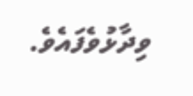ވިދާޅުވެފައެވެ.